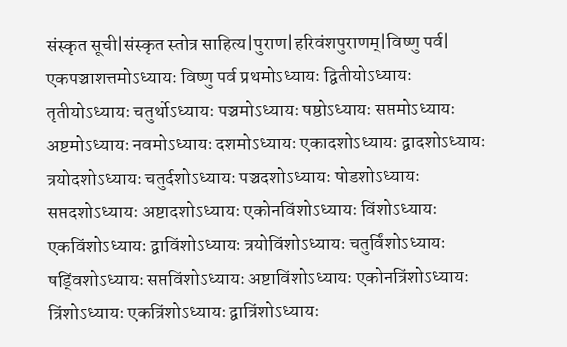संस्कृत सूची|संस्कृत स्तोत्र साहित्य|पुराण|हरिवंशपुराणम्|विष्णु पर्व| एकपञ्चाशत्तमोऽध्यायः विष्णु पर्व प्रथमोऽध्यायः द्वितीयोऽध्यायः तृतीयोऽध्यायः चतुर्थोऽध्यायः पञ्चमोऽध्यायः षष्ठोऽध्यायः सप्तमोऽध्यायः अष्टमोऽध्यायः नवमोऽध्यायः दशमोऽध्यायः एकादशोऽध्यायः द्वादशोऽध्यायः त्रयोदशोऽध्यायः चतुर्दशोऽध्यायः पञ्चदशोऽध्यायः षोडशोऽध्यायः सप्तदशोऽध्यायः अष्टादशोऽध्यायः एकोनविंशोऽध्यायः विंशोऽध्यायः एकविंशोऽध्यायः द्वाविंशोऽध्यायः त्रयोविंशोऽध्यायः चतुर्विंशोऽध्यायः षड्विंशोऽध्यायः सप्तविंशोऽध्यायः अष्टाविंशोऽध्यायः एकोनत्रिंशोऽध्यायः त्रिंशोऽध्यायः एकत्रिंशोऽध्यायः द्वात्रिंशोऽध्यायः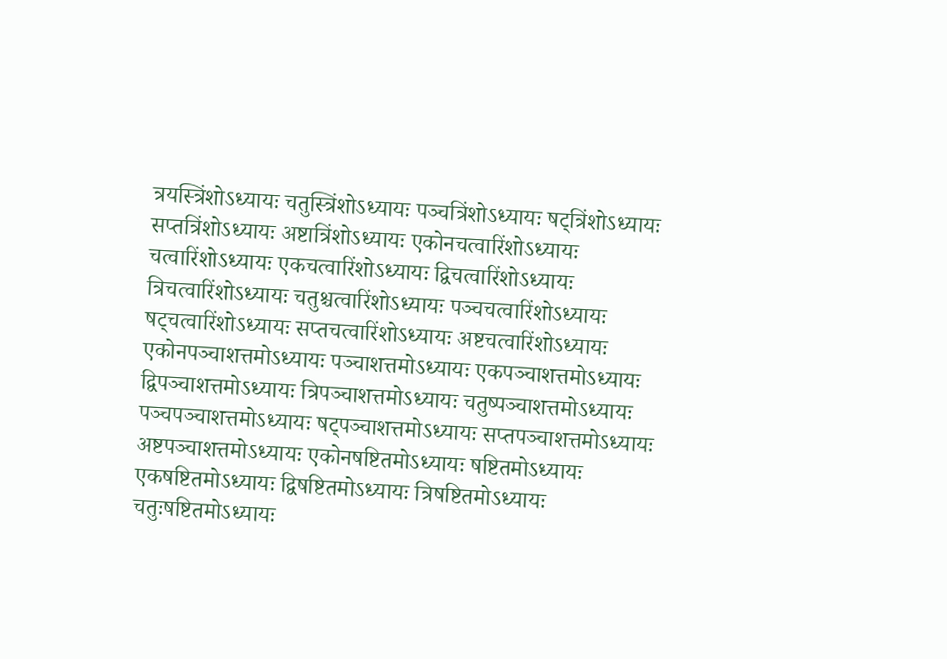त्रयस्त्रिंशोऽध्यायः चतुस्त्रिंशोऽध्यायः पञ्चत्रिंशोऽध्यायः षट्त्रिंशोऽध्यायः सप्तत्रिंशोऽध्यायः अष्टात्रिंशोऽध्यायः एकोनचत्वारिंशोऽध्यायः चत्वारिंशोऽध्यायः एकचत्वारिंशोऽध्यायः द्विचत्वारिंशोऽध्यायः त्रिचत्वारिंशोऽध्यायः चतुश्चत्वारिंशोऽध्यायः पञ्चचत्वारिंशोऽध्यायः षट्चत्वारिंशोऽध्यायः सप्तचत्वारिंशोऽध्यायः अष्टचत्वारिंशोऽध्यायः एकोनपञ्चाशत्तमोऽध्यायः पञ्चाशत्तमोऽध्यायः एकपञ्चाशत्तमोऽध्यायः द्विपञ्चाशत्तमोऽध्यायः त्रिपञ्चाशत्तमोऽध्यायः चतुष्पञ्चाशत्तमोऽध्यायः पञ्चपञ्चाशत्तमोऽध्यायः षट्पञ्चाशत्तमोऽध्यायः सप्तपञ्चाशत्तमोऽध्यायः अष्टपञ्चाशत्तमोऽध्यायः एकोनषष्टितमोऽध्यायः षष्टितमोऽध्यायः एकषष्टितमोऽध्यायः द्विषष्टितमोऽध्यायः त्रिषष्टितमोऽध्यायः चतुःषष्टितमोऽध्यायः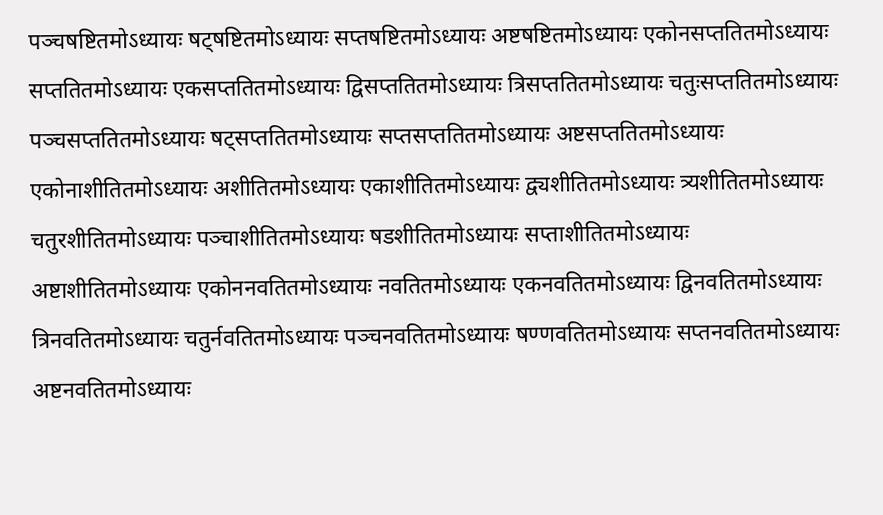पञ्चषष्टितमोऽध्यायः षट्षष्टितमोऽध्यायः सप्तषष्टितमोऽध्यायः अष्टषष्टितमोऽध्यायः एकोनसप्ततितमोऽध्यायः सप्ततितमोऽध्यायः एकसप्ततितमोऽध्यायः द्विसप्ततितमोऽध्यायः त्रिसप्ततितमोऽध्यायः चतुःसप्ततितमोऽध्यायः पञ्चसप्ततितमोऽध्यायः षट्सप्ततितमोऽध्यायः सप्तसप्ततितमोऽध्यायः अष्टसप्ततितमोऽध्यायः एकोनाशीतितमोऽध्यायः अशीतितमोऽध्यायः एकाशीतितमोऽध्यायः द्व्यशीतितमोऽध्यायः त्र्यशीतितमोऽध्यायः चतुरशीतितमोऽध्यायः पञ्चाशीतितमोऽध्यायः षडशीतितमोऽध्यायः सप्ताशीतितमोऽध्यायः अष्टाशीतितमोऽध्यायः एकोननवतितमोऽध्यायः नवतितमोऽध्यायः एकनवतितमोऽध्यायः द्विनवतितमोऽध्यायः त्रिनवतितमोऽध्यायः चतुर्नवतितमोऽध्यायः पञ्चनवतितमोऽध्यायः षण्णवतितमोऽध्यायः सप्तनवतितमोऽध्यायः अष्टनवतितमोऽध्यायः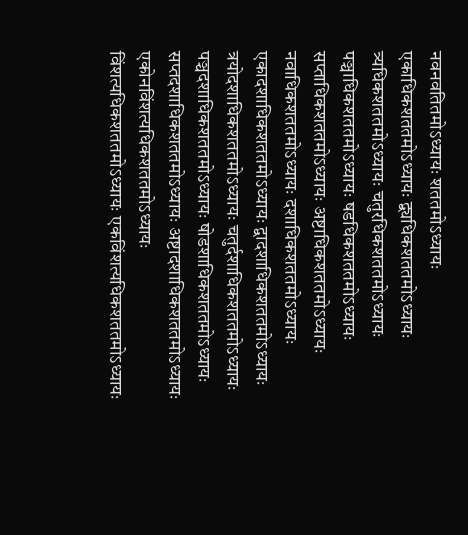नवनवतितमोऽध्यायः शततमोऽध्यायः एकाधिकशततमोऽध्यायः द्व्यधिकशततमोऽध्यायः त्र्यधिकशततमोऽध्यायः चतुरधिकशततमोऽध्यायः पञ्चाधिकशततमोऽध्यायः षडधिकशततमोऽध्यायः सप्ताधिकशततमोऽध्यायः अष्टाधिकशततमोऽध्यायः नवाधिकशततमोऽध्यायः दशाधिकशततमोऽध्यायः एकादशाधिकशततमोऽध्यायः द्वादशाधिकशततमोऽध्यायः त्रयोदशाधिकशततमोऽध्यायः चतुर्दशाधिकशततमोऽध्यायः पञ्चदशाधिकशततमोऽध्यायः षोडशाधिकशततमोऽध्यायः सप्तदशाधिकशततमोऽध्यायः अष्टादशाधिकशततमोऽध्यायः एकोनविंशत्यधिकशततमोऽध्यायः विंशत्यधिकशततमोऽध्यायः एकविंशत्यधिकशततमोऽध्यायः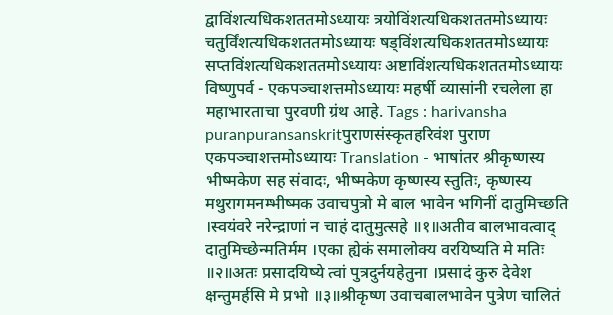द्वाविंशत्यधिकशततमोऽध्यायः त्रयोविंशत्यधिकशततमोऽध्यायः चतुर्विंशत्यधिकशततमोऽध्यायः षड्विंशत्यधिकशततमोऽध्यायः सप्तविंशत्यधिकशततमोऽध्यायः अष्टाविंशत्यधिकशततमोऽध्यायः विष्णुपर्व - एकपञ्चाशत्तमोऽध्यायः महर्षी व्यासांनी रचलेला हा महाभारताचा पुरवणी ग्रंथ आहे. Tags : harivansha puranpuransanskritपुराणसंस्कृतहरिवंश पुराण एकपञ्चाशत्तमोऽध्यायः Translation - भाषांतर श्रीकृष्णस्य भीष्मकेण सह संवादः, भीष्मकेण कृष्णस्य स्तुतिः, कृष्णस्य मथुरागमनम्भीष्मक उवाचपुत्रो मे बाल भावेन भगिनीं दातुमिच्छति ।स्वयंवरे नरेन्द्राणां न चाहं दातुमुत्सहे ॥१॥अतीव बालभावत्वाद् दातुमिच्छेन्मतिर्मम ।एका ह्येकं समालोक्य वरयिष्यति मे मतिः ॥२॥अतः प्रसादयिष्ये त्वां पुत्रदुर्नयहेतुना ।प्रसादं कुरु देवेश क्षन्तुमर्हसि मे प्रभो ॥३॥श्रीकृष्ण उवाचबालभावेन पुत्रेण चालितं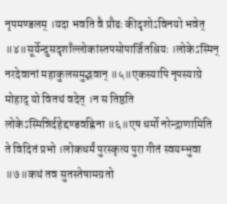नृपमण्डलम् ।यदा भवति वै प्रौढः कीदृशोऽविनयो भवेत् ॥४॥सूर्येन्दुसदृशाँल्लोकांस्तपसोपार्जितश्रियः ।लोकेऽस्मिन् नरदेवानां महाकुलसमुद्भवान् ॥५॥एकस्यापि नृपस्याग्रे मोहाद् यो वितथं वदेत् ।न स तिष्ठति लोकेऽस्मिन्निर्दहेद्दण्डवह्निना ॥६॥एष धर्मो नरेन्द्राणामिति ते विदितं प्रभो ।लोकधर्मं पुरस्कृत्य पुरा गीतं स्वयम्भुवा ॥७॥कथं तव सुतस्तेषामग्रतो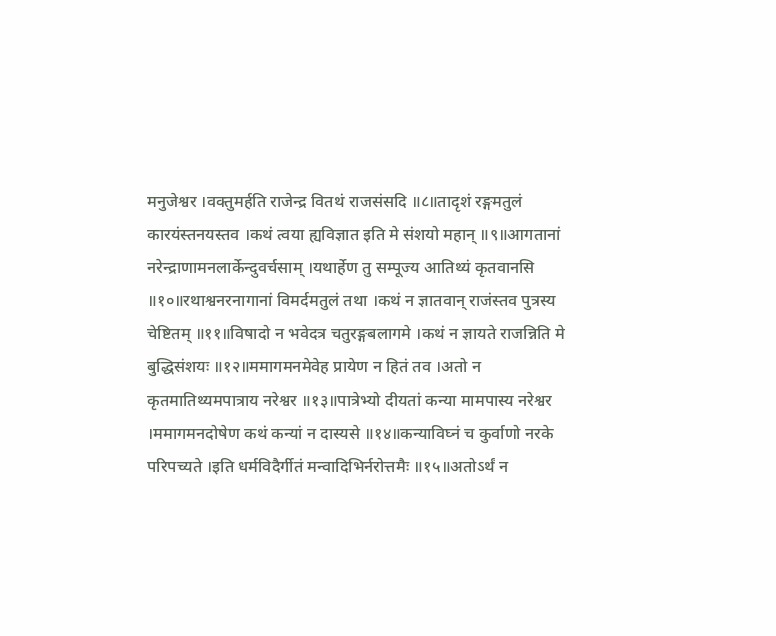मनुजेश्वर ।वक्तुमर्हति राजेन्द्र वितथं राजसंसदि ॥८॥तादृशं रङ्गमतुलं कारयंस्तनयस्तव ।कथं त्वया ह्यविज्ञात इति मे संशयो महान् ॥९॥आगतानां नरेन्द्राणामनलार्केन्दुवर्चसाम् ।यथार्हेण तु सम्पूज्य आतिथ्यं कृतवानसि ॥१०॥रथाश्वनरनागानां विमर्दमतुलं तथा ।कथं न ज्ञातवान् राजंस्तव पुत्रस्य चेष्टितम् ॥११॥विषादो न भवेदत्र चतुरङ्गबलागमे ।कथं न ज्ञायते राजन्निति मे बुद्धिसंशयः ॥१२॥ममागमनमेवेह प्रायेण न हितं तव ।अतो न कृतमातिथ्यमपात्राय नरेश्वर ॥१३॥पात्रेभ्यो दीयतां कन्या मामपास्य नरेश्वर ।ममागमनदोषेण कथं कन्यां न दास्यसे ॥१४॥कन्याविघ्नं च कुर्वाणो नरके परिपच्यते ।इति धर्मविदैर्गीतं मन्वादिभिर्नरोत्तमैः ॥१५॥अतोऽर्थं न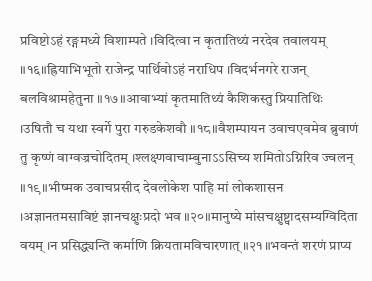प्रविष्टोऽहं रङ्गमध्ये विशाम्पते ।विदित्वा न कृतातिथ्यं नरदेव तवालयम् ॥१६॥ह्रियाभिभूतो राजेन्द्र पार्थिवोऽहं नराधिप ।विदर्भनगरे राजन् बलविश्रामहेतुना ॥१७॥आवाभ्यां कृतमातिथ्यं कैशिकस्तु प्रियातिथिः ।उषितौ च यथा स्वर्गे पुरा गरुडकेशवौ ॥१८॥वैशम्पायन उवाचएवमेव ब्रुवाणं तु कृष्णं वाग्वज्रचोदितम् ।श्लक्ष्णवाचाम्बुनाऽऽसिच्य शमितोऽग्निरिव ज्वलन् ॥१९॥भीष्मक उवाचप्रसीद देवलोकेश पाहि मां लोकशासन ।अज्ञानतमसाविष्टं ज्ञानचक्षुःप्रदो भव ॥२०॥मानुष्ये मांसचक्षुष्ट्वादसम्यग्विदिता वयम् ।न प्रसिद्ध्यन्ति कर्माणि क्रियतामविचारणात् ॥२१॥भवन्तं शरणं प्राप्य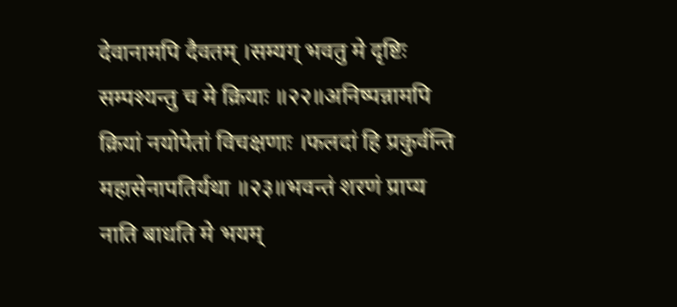देवानामपि दैवतम् ।सम्यग् भवतु मे दृष्टिः सम्पश्यन्तु च मे क्रियाः ॥२२॥अनिष्पन्नामपि क्रियां नयोपेतां विचक्षणाः ।फलदां हि प्रकुर्वन्ति महासेनापतिर्यथा ॥२३॥भवन्तं शरणं प्राप्य नाति बाधति मे भयम्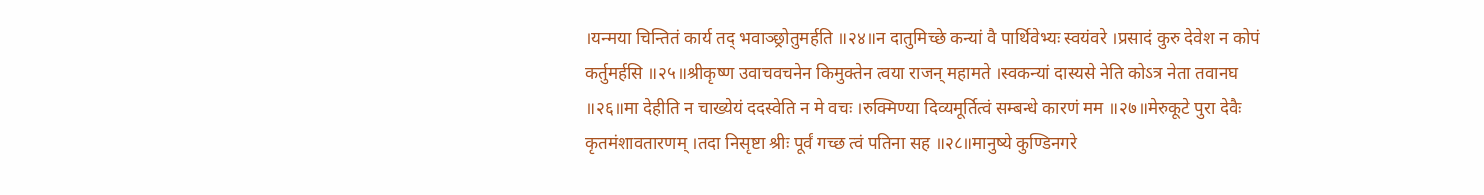।यन्मया चिन्तितं कार्य तद् भवाञ्छ्रोतुमर्हति ॥२४॥न दातुमिच्छे कन्यां वै पार्थिवेभ्यः स्वयंवरे ।प्रसादं कुरु देवेश न कोपं कर्तुमर्हसि ॥२५॥श्रीकृष्ण उवाचवचनेन किमुक्तेन त्वया राजन् महामते ।स्वकन्यां दास्यसे नेति कोऽत्र नेता तवानघ ॥२६॥मा देहीति न चाख्येयं ददस्वेति न मे वचः ।रुक्मिण्या दिव्यमूर्तित्वं सम्बन्धे कारणं मम ॥२७॥मेरुकूटे पुरा देवैः कृतमंशावतारणम् ।तदा निसृष्टा श्रीः पूर्वं गच्छ त्वं पतिना सह ॥२८॥मानुष्ये कुण्डिनगरे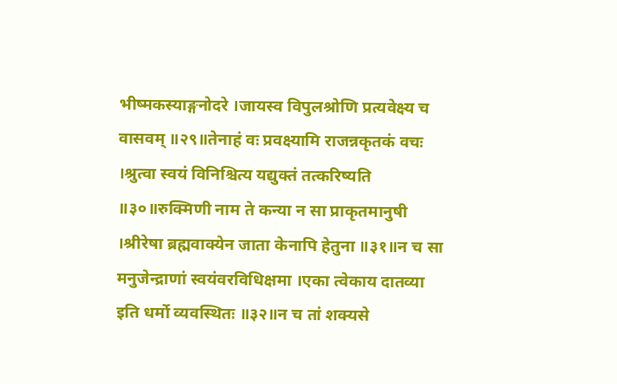भीष्मकस्याङ्गनोदरे ।जायस्व विपुलश्रोणि प्रत्यवेक्ष्य च वासवम् ॥२९॥तेनाहं वः प्रवक्ष्यामि राजन्नकृतकं वचः ।श्रुत्वा स्वयं विनिश्चित्य यद्युक्तं तत्करिष्यति ॥३०॥रुक्मिणी नाम ते कन्या न सा प्राकृतमानुषी ।श्रीरेषा ब्रह्मवाक्येन जाता केनापि हेतुना ॥३१॥न च सा मनुजेन्द्राणां स्वयंवरविधिक्षमा ।एका त्वेकाय दातव्या इति धर्मो व्यवस्थितः ॥३२॥न च तां शक्यसे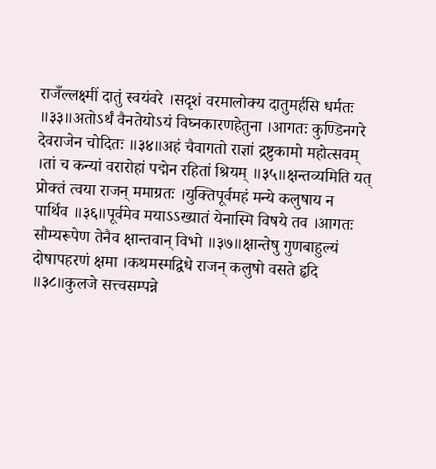राजँल्लक्ष्मीं दातुं स्वयंवरे ।सदृशं वरमालोक्य दातुमर्हसि धर्मतः ॥३३॥अतोऽर्थं वैनतेयोऽयं विघ्नकारणहेतुना ।आगतः कुण्डिनगरे देवराजेन चोदितः ॥३४॥अहं चैवागतो राज्ञां द्रष्टुकामो महोत्सवम् ।तां च कन्यां वरारोहां पद्मेन रहितां श्रियम् ॥३५॥क्षन्तव्यमिति यत् प्रोक्तं त्वया राजन् ममाग्रतः ।युक्तिपूर्वमहं मन्ये कलुषाय न पार्थिव ॥३६॥पूर्वमेव मयाऽऽख्यातं येनास्मि विषये तव ।आगतः सौम्यरूपेण तेनैव क्षान्तवान् विभो ॥३७॥क्षान्तेषु गुणबाहुल्यं दोषापहरणं क्षमा ।कथमस्मद्विधे राजन् कलुषो वसते हृदि ॥३८॥कुलजे सत्त्वसम्पन्ने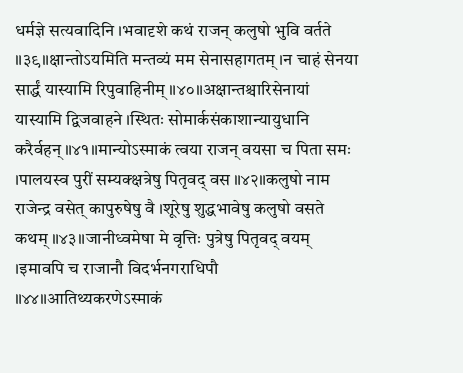धर्मज्ञे सत्यवादिनि ।भवादृशे कथं राजन् कलुषो भुवि वर्तते ॥३९॥क्षान्तोऽयमिति मन्तव्यं मम सेनासहागतम् ।न चाहं सेनया सार्द्धं यास्यामि रिपुवाहिनीम् ॥४०॥अक्षान्तश्चारिसेनायां यास्यामि द्विजवाहने ।स्थितः सोमार्कसंकाशान्यायुधानि करैर्वहन् ॥४१॥मान्योऽस्माकं त्वया राजन् वयसा च पिता समः ।पालयस्व पुरीं सम्यक्क्षत्रेषु पितृवद् वस ॥४२॥कलुषो नाम राजेन्द्र वसेत् कापुरुषेषु वै ।शूरेषु शुद्धभावेषु कलुषो वसते कथम् ॥४३॥जानीध्वमेषा मे वृत्तिः पुत्रेषु पितृवद् वयम् ।इमावपि च राजानौ विदर्भनगराधिपौ ॥४४॥आतिथ्यकरणेऽस्माकं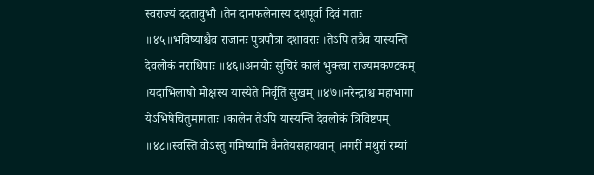स्वराज्यं ददतावुभौ ।तेन दानफलेनास्य दशपूर्वा दिवं गताः ॥४५॥भविष्याश्चैव राजानः पुत्रपौत्रा दशावराः ।तेऽपि तत्रैव यास्यन्ति देवलोकं नराधिपाः ॥४६॥अनयोः सुचिरं कालं भुक्त्वा राज्यमकण्टकम् ।यदाभिलाषो मोक्षस्य यास्येते निर्वृतिं सुखम् ॥४७॥नरेन्द्राश्च महाभागा येऽभिषेचितुमागताः ।कालेन तेऽपि यास्यन्ति देवलोकं त्रिविष्टपम् ॥४८॥स्वस्ति वोऽस्तु गमिष्यामि वैनतेयसहायवान् ।नगरीं मथुरां रम्यां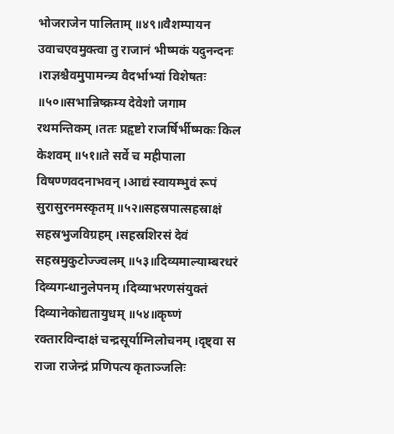भोजराजेन पालिताम् ॥४९॥वैशम्पायन उवाचएवमुक्त्वा तु राजानं भीष्मकं यदुनन्दनः ।राज्ञश्चैवमुपामन्त्र्य वैदर्भाभ्यां विशेषतः ॥५०॥सभान्निष्क्रम्य देवेशो जगाम रथमन्तिकम् ।ततः प्रहृष्टो राजर्षिर्भीष्मकः किल केशवम् ॥५१॥ते सर्वे च महीपाला विषण्णवदनाभवन् ।आद्यं स्वायम्भुवं रूपं सुरासुरनमस्कृतम् ॥५२॥सहस्रपात्सहस्राक्षं सहस्रभुजविग्रहम् ।सहस्रशिरसं देवं सहस्रमुकुटोज्ज्वलम् ॥५३॥दिव्यमाल्याम्बरधरं दिव्यगन्धानुलेपनम् ।दिव्याभरणसंयुक्तं दिव्यानेकोद्यतायुधम् ॥५४॥कृष्णं रक्तारविन्दाक्षं चन्द्रसूर्याग्निलोचनम् ।दृष्ट्वा स राजा राजेन्द्रं प्रणिपत्य कृताञ्जलिः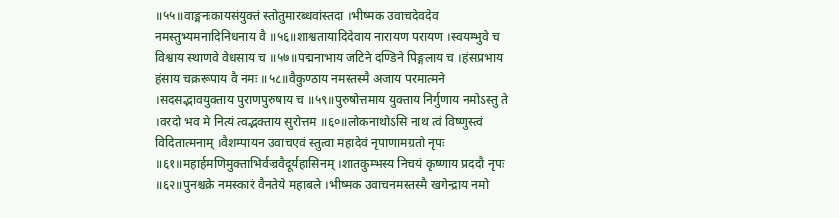॥५५॥वाङ्मनःकायसंयुक्तं स्तोतुमारब्धवांस्तदा ।भीष्मक उवाचदेवदेव नमस्तुभ्यमनादिनिधनाय वै ॥५६॥शाश्वतायादिदेवाय नारायण परायण ।स्वयम्भुवे च विश्वाय स्थाणवे वेधसाय च ॥५७॥पद्मनाभाय जटिने दण्डिने पिङ्गलाय च ।हंसप्रभाय हंसाय चक्ररूपाय वै नमः ॥५८॥वैकुण्ठाय नमस्तस्मै अजाय परमात्मने ।सदसद्भावयुक्ताय पुराणपुरुषाय च ॥५९॥पुरुषोत्तमाय युक्ताय निर्गुणाय नमोऽस्तु ते ।वरदो भव मे नित्यं त्वद्भक्ताय सुरोत्तम ॥६०॥लोकनाथोऽसि नाथ त्वं विष्णुस्त्वं विदितात्मनाम् ।वैशम्पायन उवाचएवं स्तुत्वा महादेवं नृपाणामग्रतो नृपः ॥६१॥महार्हमणिमुक्ताभिर्वज्रवैदूर्यहासिनम् ।शातकुम्भस्य निचयं कृष्णाय प्रददौ नृपः ॥६२॥पुनश्चक्रे नमस्कारं वैनतेये महाबले ।भीष्मक उवाचनमस्तस्मै खगेन्द्राय नमो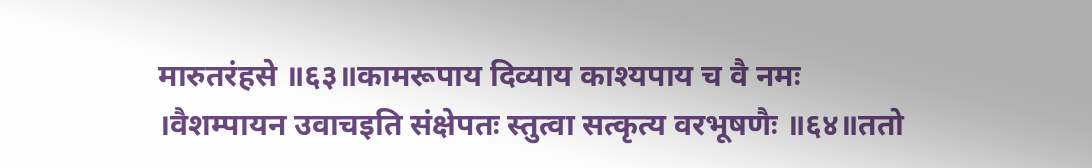मारुतरंहसे ॥६३॥कामरूपाय दिव्याय काश्यपाय च वै नमः ।वैशम्पायन उवाचइति संक्षेपतः स्तुत्वा सत्कृत्य वरभूषणैः ॥६४॥ततो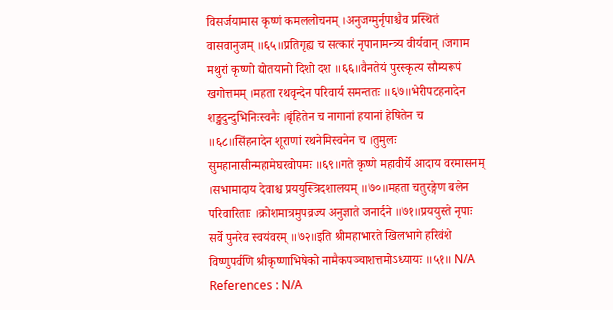विसर्जयामास कृष्णं कमललोचनम् ।अनुजग्मुर्नृपाश्चैव प्रस्थितं वासवानुजम् ॥६५॥प्रतिगृह्य च सत्कारं नृपानामन्त्र्य वीर्यवान् ।जगाम मथुरां कृष्णो द्योतयानो दिशो दश ॥६६॥वैनतेयं पुरस्कृत्य सौम्यरूपं खगोत्तमम् ।महता रथवृन्देन परिवार्य समन्ततः ॥६७॥भेरीपटहनादेन शङ्खदुन्दुभिनिःस्वनैः ।बृंहितेन च नागानां हयानां हेषितेन च ॥६८॥सिंहनादेन शूराणां रथनेमिस्वनेन च ।तुमुलः सुमहानासीन्महामेघरवोपमः ॥६९॥गते कृष्णे महावीर्ये आदाय वरमासनम् ।सभामादाय देवाश्च प्रययुस्त्रिदशालयम् ॥७०॥महता चतुरङ्गेण बलेन परिवारिताः ।क्रोशमात्रमुपव्रज्य अनुज्ञाते जनार्दने ॥७१॥प्रययुस्ते नृपाः सर्वे पुनरेव स्वयंवरम् ॥७२॥इति श्रीमहाभारते खिलभागे हरिवंशे विष्णुपर्वणि श्रीकृष्णाभिषेको नामैकपञ्चाशत्तमोऽध्यायः ॥५१॥ N/A References : N/A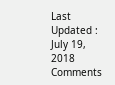Last Updated : July 19, 2018 Comments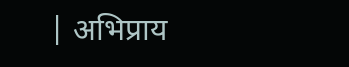| अभिप्राय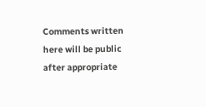Comments written here will be public after appropriate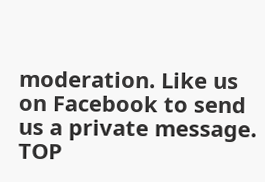moderation. Like us on Facebook to send us a private message. TOP